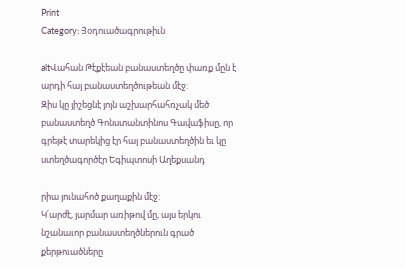Print
Category: Յօդուածագրութիւն

altՎահան Թէքէեան բանաստեղծը փառք մըն է արդի հայ բանաստեղծութեան մէջ:
Զիս կը յիշեցնէ յոյն աշխարհահռչակ մեծ բանաստեղծ Գոնստանտինոս Գավաֆիսը, որ գրեթէ տարեկից էր հայ բանաստեղծին եւ կը ստեղծագործէր Եգիպտոսի Աղեքսանդ

րիա յունահոծ քաղաքին մէջ:
Կ՛արժէ, յարմար առիթով մը, այս երկու նշանաւոր բանաստեղծներուն գրած քերթուածները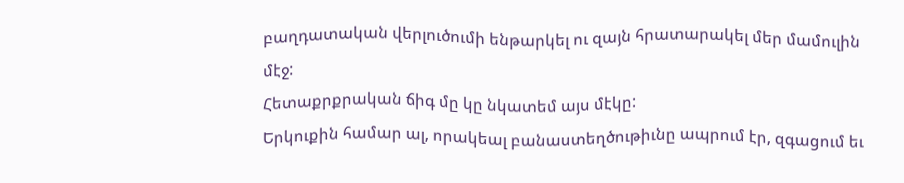բաղդատական վերլուծումի ենթարկել ու զայն հրատարակել մեր մամուլին մէջ:
Հետաքրքրական ճիգ մը կը նկատեմ այս մէկը:
Երկուքին համար ալ, որակեալ բանաստեղծութիւնը ապրում էր, զգացում եւ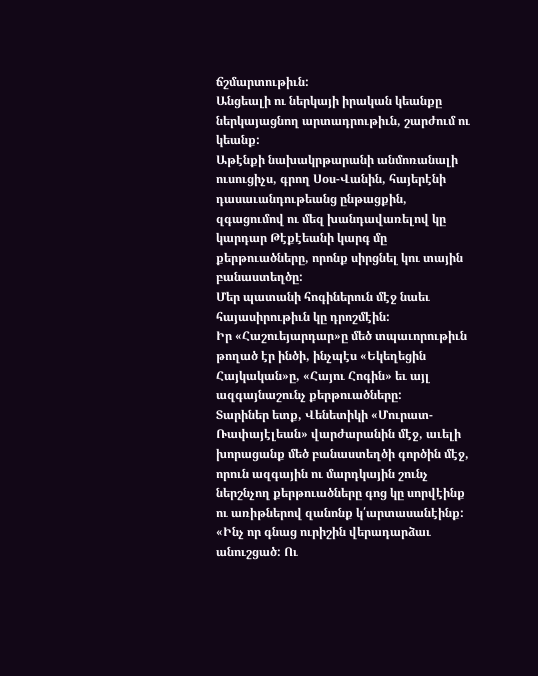ճշմարտութիւն:
Անցեալի ու ներկայի իրական կեանքը ներկայացնող արտադրութիւն, շարժում ու կեանք:
Աթէնքի նախակրթարանի անմոռանալի ուսուցիչս, գրող Սօս-Վանին, հայերէնի դասաւանդութեանց ընթացքին, զգացումով ու մեզ խանդավառելով կը կարդար Թէքէեանի կարգ մը քերթուածները, որոնք սիրցնել կու տային բանաստեղծը:
Մեր պատանի հոգիներուն մէջ նաեւ հայասիրութիւն կը դրոշմէին:
Իր «Հաշուեյարդար»ը մեծ տպաւորութիւն թողած էր ինծի, ինչպէս «Եկեղեցին Հայկական»ը, «Հայու Հոգին» եւ այլ ազգայնաշունչ քերթուածները:
Տարիներ ետք, Վենետիկի «Մուրատ-Ռափայէլեան» վարժարանին մէջ, աւելի խորացանք մեծ բանաստեղծի գործին մէջ, որուն ազգային ու մարդկային շունչ ներշնչող քերթուածները գոց կը սորվէինք ու առիթներով զանոնք կ՛արտասանէինք: «Ինչ որ գնաց ուրիշին վերադարձաւ անուշցած: Ու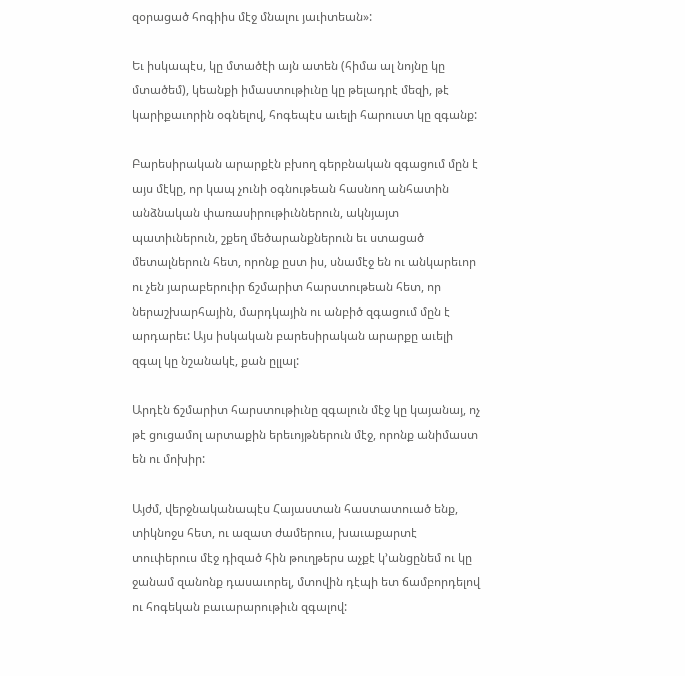զօրացած հոգիիս մէջ մնալու յաւիտեան»:

Եւ իսկապէս, կը մտածէի այն ատեն (հիմա ալ նոյնը կը մտածեմ), կեանքի իմաստութիւնը կը թելադրէ մեզի, թէ կարիքաւորին օգնելով, հոգեպէս աւելի հարուստ կը զգանք:

Բարեսիրական արարքէն բխող գերբնական զգացում մըն է այս մէկը, որ կապ չունի օգնութեան հասնող անհատին անձնական փառասիրութիւններուն, ակնյայտ պատիւներուն, շքեղ մեծարանքներուն եւ ստացած մետալներուն հետ, որոնք ըստ իս, սնամէջ են ու անկարեւոր ու չեն յարաբերուիր ճշմարիտ հարստութեան հետ, որ ներաշխարհային, մարդկային ու անբիծ զգացում մըն է արդարեւ: Այս իսկական բարեսիրական արարքը աւելի զգալ կը նշանակէ, քան ըլլալ:

Արդէն ճշմարիտ հարստութիւնը զգալուն մէջ կը կայանայ, ոչ թէ ցուցամոլ արտաքին երեւոյթներուն մէջ, որոնք անիմաստ են ու մոխիր:

Այժմ, վերջնականապէս Հայաստան հաստատուած ենք, տիկնոջս հետ, ու ազատ ժամերուս, խաւաքարտէ տուփերուս մէջ դիզած հին թուղթերս աչքէ կ՚անցընեմ ու կը ջանամ զանոնք դասաւորել, մտովին դէպի ետ ճամբորդելով ու հոգեկան բաւարարութիւն զգալով: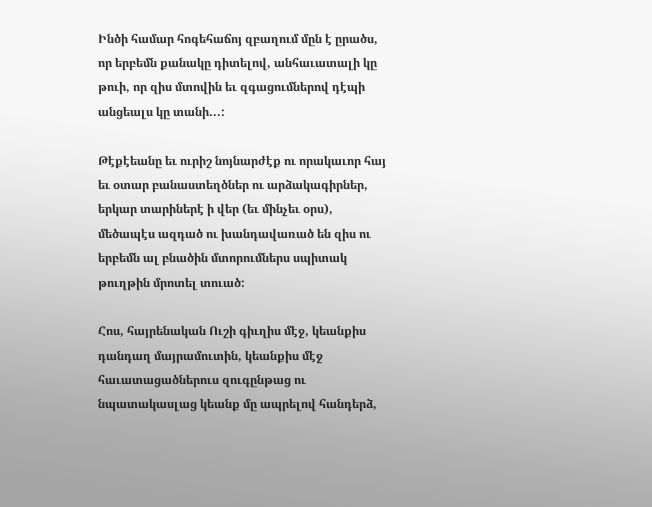Ինծի համար հոգեհաճոյ զբաղում մըն է ըրածս, որ երբեմն քանակը դիտելով, անհաւատալի կը թուի, որ զիս մտովին եւ զգացումներով դէպի անցեալս կը տանի...:

Թէքէեանը եւ ուրիշ նոյնարժէք ու որակաւոր հայ եւ օտար բանաստեղծներ ու արձակագիրներ, երկար տարիներէ ի վեր (եւ մինչեւ օրս), մեծապէս ազդած ու խանդավառած են զիս ու երբեմն ալ բնածին մտորումներս սպիտակ թուղթին մրոտել տուած:

Հոս, հայրենական Ուշի գիւղիս մէջ, կեանքիս դանդաղ մայրամուտին, կեանքիս մէջ հաւատացածներուս զուգընթաց ու նպատակասլաց կեանք մը ապրելով հանդերձ,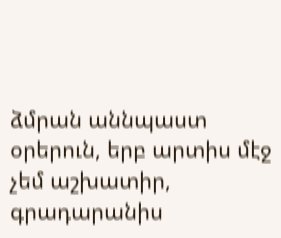ձմրան աննպաստ օրերուն, երբ արտիս մէջ չեմ աշխատիր, գրադարանիս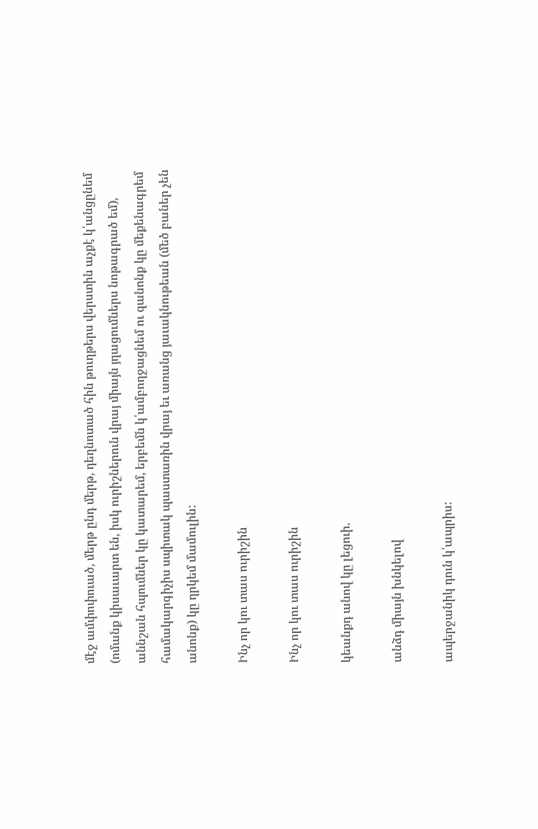մէջ ամփոփուած, մերթ ընդ մերթ, դեղնոտած հին թուղթերս վերստին աչքէ կ՛անցընեմ (ոմանք կիսաւարտ են, իսկ ուրիշներուն վրայ միայն յղացումներս նոթագրած եմ), աննշան հպումներ կը կատարեմ, երբեմն կ՛ամբողջացնեմ ու զանոնք կը մեքենագրեմ համակարգիչիս սպիտակ պաստառին վրայ եւ առանց յաւակնութեան (մեծ բաներ չեն անոնք) կը ղրկեմ մամուլին:

Ինչ որ կու տաս ուրիշին

Ինչ որ կու տաս ուրիշին

կեանքդ անով կը լեցուի.

անձդ միայն խնկելով

ապերջանիկ դուն կ՛ապրիս: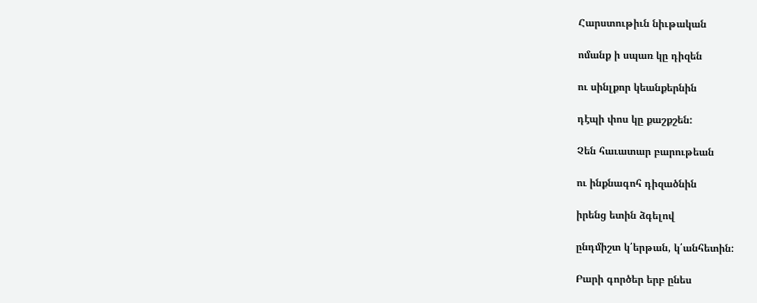Հարստութիւն նիւթական

ոմանք ի սպառ կը դիզեն

ու սինլքոր կեանքերնին

դէպի փոս կը քաշքշեն:

Չեն հաւատար բարութեան

ու ինքնագոհ դիզածնին

իրենց ետին ձգելով

ընդմիշտ կ՛երթան, կ՛անհետին:

Բարի գործեր երբ ընես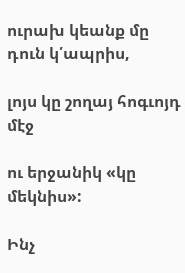ուրախ կեանք մը դուն կ՛ապրիս,

լոյս կը շողայ հոգւոյդ մէջ

ու երջանիկ «կը մեկնիս»:

Ինչ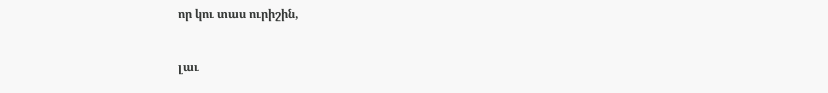որ կու տաս ուրիշին,

լաւ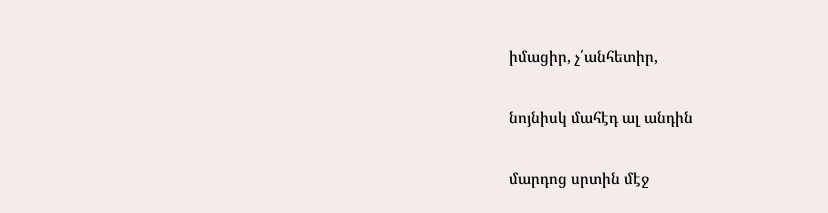իմացիր, չ՛անհետիր,

նոյնիսկ մահէդ ալ անդին

մարդոց սրտին մէջ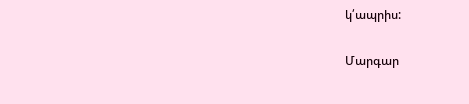կ՛ապրիս:

Մարգար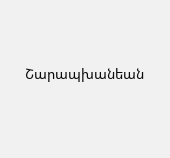Շարապխանեան